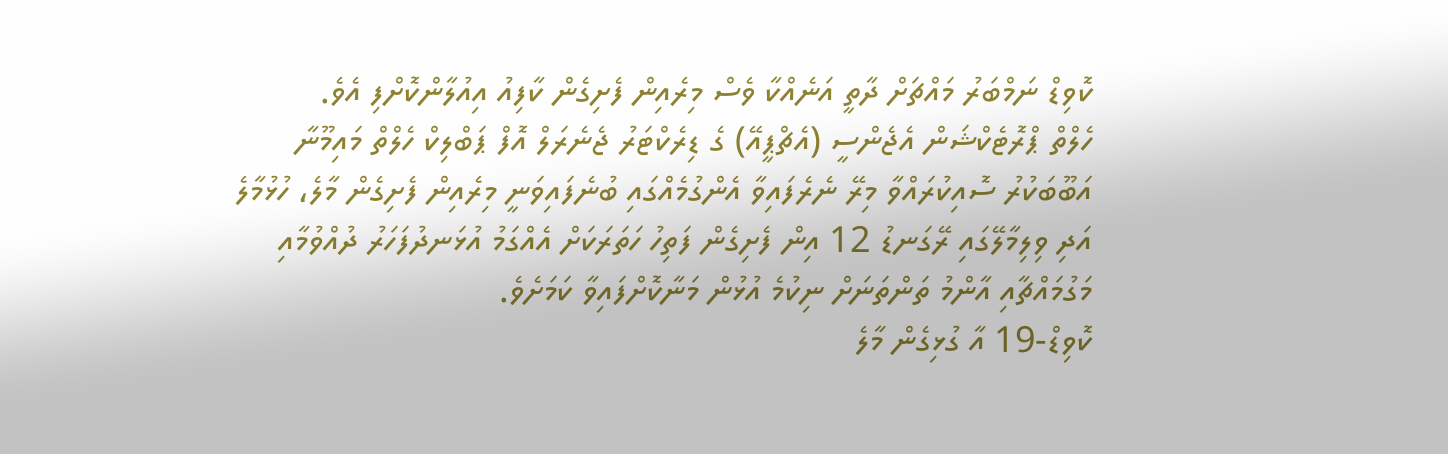ކޮވިޑް ނަމްބަރު މައްޗަށް ދާތީ އަނެއްކާ ވެސް މިރެއިން ފެށިގެން ކާފިއު އިއުލާންކޮށްފި އެވެ.
ހެލްތް ޕްރޮޓެކްޝަން އެޖެންސީ (އެޗްޕީއޭ) ގެ ޑިރެކްޓަރު ޖެނެރަލް އޮފް ޕަބްލިކް ހެލްތް މައިމޫނާ އަބޫބަކުރު ސޮއިކުރައްވާ މިރޭ ނެރެފައިވާ އެންގުމެއްގައި ބުނެފައިވަނީ މިރެއިން ފެށިގެން މާލެ، ހުޅުމާލެ އަދި ވިލިމާލޭގައި ރޭގަނޑު 12 އިން ފެށިގެން ފަތިހު ހަތަރަކަށް އެއްގަމު އުޅަނދުފަހަރު ދުއްވުމާއި މަގުމައްޗާއި އާންމު ތަންތަނަށް ނިކުމެ އުޅުން މަނާކޮށްފައިވާ ކަމަށެވެ.
ކޮވިޑް-19 އާ ގުޅިގެން މާލެ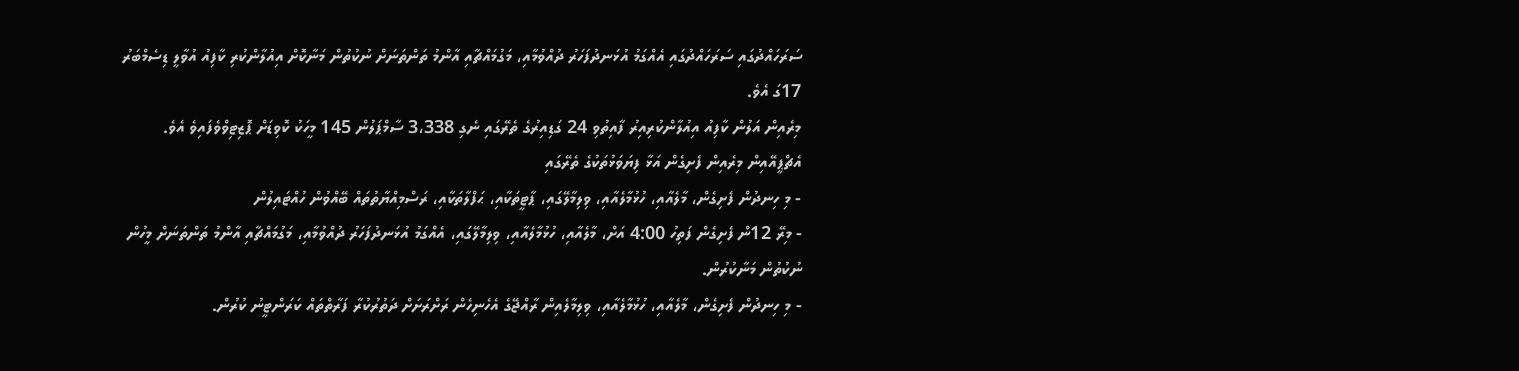ސަރަހައްދުގައި ސަރަހައްދުގައި އެއްގަމު އުޅަނދުފަހަރު ދުއްވުމާއި، މަގުމައްޗާއި އާންމު ތަންތަނަށް ނުކުތުން މަނާކޮށް އިއުލާންކުރި ކާފިއު އުވާލީ ޑިސެމްބަރު 17ގަ އެވެ.
މިރެއިން އަލުން ކާފިއު އިއުލާންކުރިއިރު ފާއިތުވި 24 ގަޑިއިރުގެ ތެރޭގައި ނެގި 3،338 ސާމްޕަލުން 145 މީހަކު ކޮވިޑަށް ޕޮޒިޓިވްވެފައިވެ އެވެ.
އެޗްޕީއޭއިން މިރެއިން ފެށިގެން އަޅާ ފިޔަވަޅުތަކުގެ ތެރޭގައި
- މި ހިނދުން ފެށިގެން، މާލެއާއި، ހުޅުމާލެއާއި، ވިލިމާލޭގައި، ޕާޓީތަކާއި، ޙަފްލާތަކާއި، ރަސްމިއްޔާތުތައް ބޭއްވުން ހުއްޓައިލުން
- މިރޭ 12ން ފެށިގެން ފަތިހު 4:00 އަށް، މާލެއާއި، ހުޅުމާލެއާއި، ވިލިމާލޭގައި، އެއްގަމު އުޅަނދުފަހަރު ދުއްވުމާއި، މަގުމައްޗާއި އާންމު ތަންތަނަށް މީހުން ނުކުތުން މަނާކުރުން.
- މި ހިނދުން ފެށިގެން، މާލެއާއި، ހުޅުމާލެއާއި، ވިލިމާލެއިން ރާއްޖޭގެ އެހެނިހެން ރަށްރަށަށް ދަތުރުކުރާ ފަރާތްތައް ކަރަންޓީނު ކުރުން.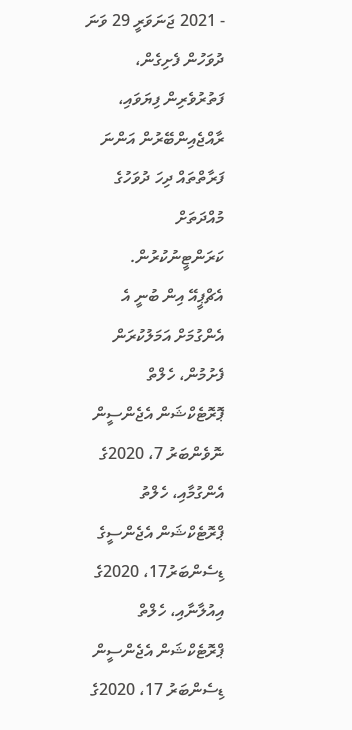- 2021 ޖަނަވަރީ 29 ވަނަ ދުވަހުން ފެށިގެން، ފަތުރުވެރިން ފިޔަވައި، ރާއްޖެއިންބޭރުން އަންނަ ފަރާތްތައް ދިހަ ދުވަހުގެ މުއްދަތަށް ކަރަންޓީނުކުރުން.
އެޗްޕީއޭ އިން ބުނީ އެ އެންގުމަށް އަމަލުކުރަން ފެށުމުން، ހެލްތް ޕޮރޮޓެކްޝަން އެޖެންސީން ނޮވެންބަރު 7، 2020ގެ އެންގުމާއި، ހެލްތު ޕްރޮޓެކްޝަން އެޖެންސީގެ ޑިސެންބަރު17، 2020ގެ އިއުލާނާއި، ހެލްތް ޕްރޮޓެކްޝަން އެޖެންސީން ޑިސެންބަރު 17، 2020ގެ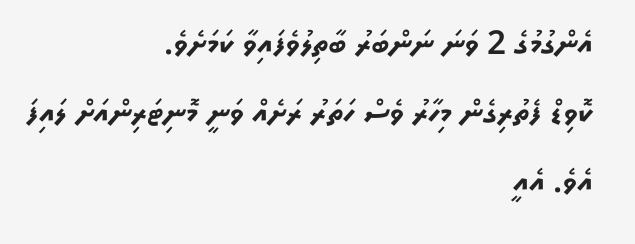އެންގުމުގެ 2 ވަނަ ނަންބަރު ބާތިލުވެފައިވާ ކަމަށެވެ.
ކޮވިޑް ފެތުރިގެން މިހާރު ވެސް ހަތަރު ރަށެއް ވަނީ މޮނިޓަރިންއަށް ލައިފަ އެވެ. އެއީ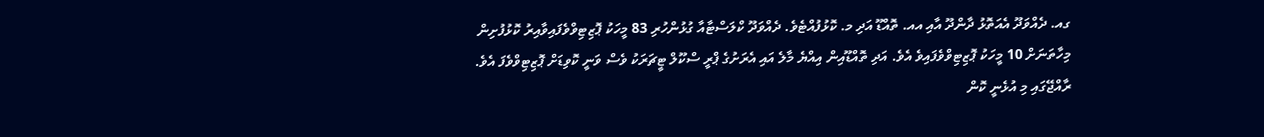ގއ. ދެއްވަދޫ އެއަތޮޅު ދާންދޫ އާއި އއ. ތޮއްޑޫ އަދި މ. ކޮޅުފުއްޓެވެ. ދެއްވަދޫ ކްލަސްޓާއާ ގުޅުންހުރި 83 މީހަކު ޕޮޒިޓިވްވެފައިވާއިރު ކޮޅުފުށިން މިހާތަނަށް 10 މީހަކު ޕޮޒިޓިވްވެފައިވެ އެވެ. އަދި ތޮއްޑޫއިން އިއްޔެ މާލެ އައި އެރަށުގެ ޕްރީ ސްކޫލް ޓީޗަރަކު ވެސް ވަނީ ކޮވިޑަށް ޕޮޒިޓިވްވެފަ އެވެ.
ރާއްޖޭގައި މި އުޅެނީ ކޮން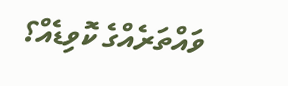ވައްތަރެއްގެ ކޮވިޑެއް؟